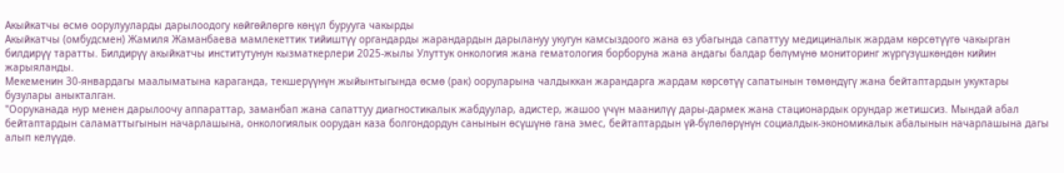Акыйкатчы өсмө оорулууларды дарылоодогу көйгөйлөргө көңүл бурууга чакырды
Акыйкатчы (омбудсмен) Жамиля Жаманбаева мамлекеттик тийиштүү органдарды жарандардын дарылануу укугун камсыздоого жана өз убагында сапаттуу медициналык жардам көрсөтүүгө чакырган билдирүү таратты. Билдирүү акыйкатчы институтунун кызматкерлери 2025-жылы Улуттук онкология жана гематология борборуна жана андагы балдар бөлүмүнө мониторинг жүргүзүшкөндөн кийин жарыяланды.
Мекеменин 30-январдагы маалыматына караганда, текшерүүнүн жыйынтыгында өсмө (рак) ооруларына чалдыккан жарандарга жардам көрсөтүү сапатынын төмөндүгү жана бейтаптардын укуктары бузулары аныкталган.
"Ооруканада нур менен дарылоочу аппараттар, заманбап жана сапаттуу диагностикалык жабдуулар, адистер, жашоо үчүн маанилүү дары-дармек жана стационардык орундар жетишсиз. Мындай абал бейтаптардын саламаттыгынын начарлашына, онкологиялык оорудан каза болгондордун санынын өсүшүнө гана эмес, бейтаптардын үй-бүлөлөрүнүн социалдык-экономикалык абалынын начарлашына дагы алып келүүдө.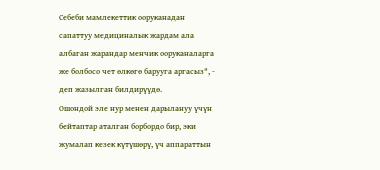Себеби мамлекеттик ооруканадан сапаттуу медициналык жардам ала албаган жарандар менчик ооруканаларга же болбосо чет өлкөгө барууга аргасыз", - деп жазылган билдирүүдө.
Ошондой эле нур менен дарылануу үчүн бейтаптар аталган борбордо бир, эки жумалап кезек күтүшөрү, үч аппараттын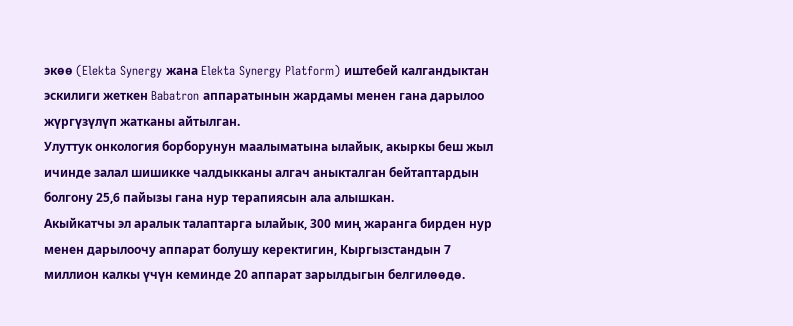экөө (Elekta Synergy жана Elekta Synergy Platform) иштебей калгандыктан эскилиги жеткен Babatron аппаратынын жардамы менен гана дарылоо жүргүзүлүп жатканы айтылган.
Улуттук онкология борборунун маалыматына ылайык, акыркы беш жыл ичинде залал шишикке чалдыкканы алгач аныкталган бейтаптардын болгону 25,6 пайызы гана нур терапиясын ала алышкан.
Акыйкатчы эл аралык талаптарга ылайык, 300 миң жаранга бирден нур менен дарылоочу аппарат болушу керектигин, Кыргызстандын 7 миллион калкы үчүн кеминде 20 аппарат зарылдыгын белгилөөдө.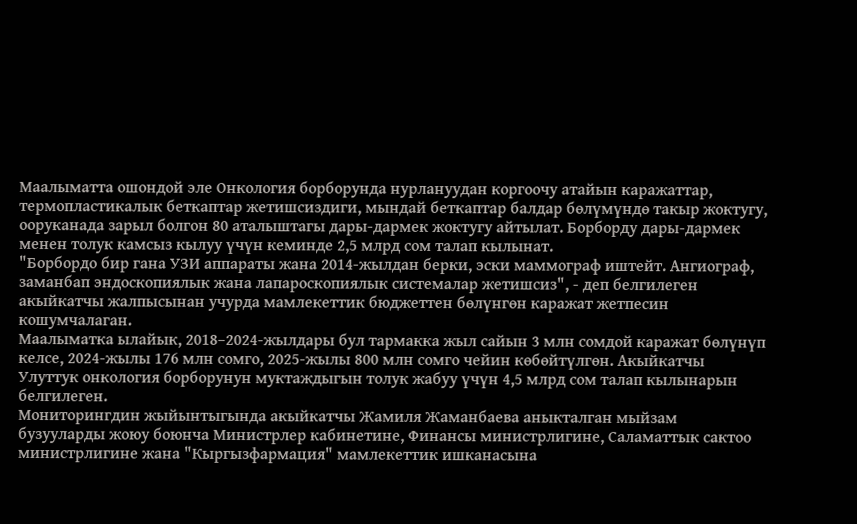Маалыматта ошондой эле Онкология борборунда нурлануудан коргоочу атайын каражаттар, термопластикалык беткаптар жетишсиздиги, мындай беткаптар балдар бөлүмүндө такыр жоктугу, ооруканада зарыл болгон 80 аталыштагы дары-дармек жоктугу айтылат. Борборду дары-дармек менен толук камсыз кылуу үчүн кеминде 2,5 млрд сом талап кылынат.
"Борбордо бир гана УЗИ аппараты жана 2014-жылдан берки, эски маммограф иштейт. Ангиограф, заманбап эндоскопиялык жана лапароскопиялык системалар жетишсиз", - деп белгилеген акыйкатчы жалпысынан учурда мамлекеттик бюджеттен бөлүнгөн каражат жетпесин кошумчалаган.
Маалыматка ылайык, 2018–2024-жылдары бул тармакка жыл сайын 3 млн сомдой каражат бөлүнүп келсе, 2024-жылы 176 млн сомго, 2025-жылы 800 млн сомго чейин көбөйтүлгөн. Акыйкатчы Улуттук онкология борборунун муктаждыгын толук жабуу үчүн 4,5 млрд сом талап кылынарын белгилеген.
Мониторингдин жыйынтыгында акыйкатчы Жамиля Жаманбаева аныкталган мыйзам бузууларды жоюу боюнча Министрлер кабинетине, Финансы министрлигине, Саламаттык сактоо министрлигине жана "Кыргызфармация" мамлекеттик ишканасына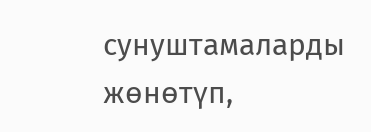сунуштамаларды жөнөтүп,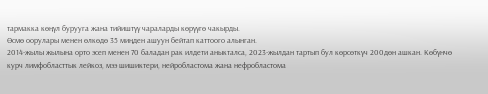тармакка көңүл бурууга жана тийиштүү чараларды көрүүгө чакырды.
Өсмө оорулары менен өлкөдө 35 миңден ашуун бейтап каттоого алынган.
2014-жылы жылына орто эсеп менен 70 баладан рак илдети аныкталса, 2023-жылдан тартып бул көрсөткүч 200дөн ашкан. Көбүнчө курч лимфобласттык лейкоз, мээ шишиктери, нейробластома жана нефробластома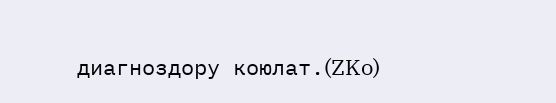диагноздору коюлат.(ZKo)